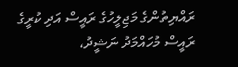ރައްޔިތުންގެ މަޖިލީހުގެ ރައީސް އަދި ކުރީގެ ރައީސް މުހައްމަދު ނަޝީދު،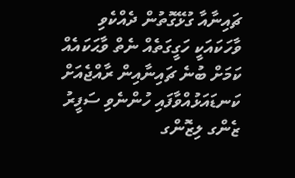ޗައިނާއާ ގުޅޭގޮތުން ދެއްކެވި ވާހަކައަކީ ހަގީގަތެއް ނެތް ވާޙަކައެއް ކަމަށް ބުނެ ޗައިނާއިން ރާއްޖެއަށް ކަނޑައަޅުއްވާފައި ހުންނެވި ސަފީރު ޒެންގ ލިޒޮންގ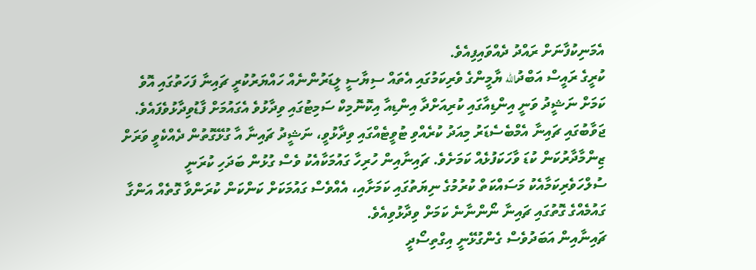އެމަނިކުފާނަށް ރައްދު ދެއްވައިފިއެވެ.
ކުރީގެ ރައީސް އަބްދުالله ޔާމީންގެ ވެރިކަމުގައި އެތައް ސިޔާސީ ލީޑަރުންނެއް ހައްޔަރުކުރީ ޗައިނާ ފަހަތުގައި އޮވެ ކަމަށް ނަޝީދު ވަނީ އިންޑިއާގައި ކުރިއަށްދާ އިންޑިއާ އިކޮނޮމިކް ސަމިޓުގައި ވިދާޅުވެ އެގައުމަށް ފާޑުވިދާޅުވެފައެވެ.
ޖަވާބުގައި ޗައިނާ އެމްބެސެޑަރު މިއަދު ކުރެއްވި ޓުވީޓެއްގައި ވިދާޅުވީ، ނަޝީދު ޗައިނާ އާ ގުޅޭގޮތުން ދެއްކެވީ ވަރަށް ޒިންމާދާރުކަން ކުޑަ ވާހަކަފުޅެއް ކަމަށެވެ. ޗައިނާއިން ހުރިހާ ގައުމަކާއެކު ވެސް ގުޅުން ބަދަހި ކުރަނީ ސުލްހަވެރިކަމާއެކު މަސައްކަތް ކުރުމުގެ ނިޔަތުގައި ކަމަށާއި، އެއްވެސް ގައުމަކަށް ކަންކަން ކުރަންވާ ގޮތެއް އަންގާ ގައުމެއްގެ ގޮތުގައި ޗައިނާ ނޯންނާނެ ކަމަށް ވިދާޅުވިއެވެ.
ޗައިނާއިން އަބަދުވެސް ގެންގުޅޭނީ އިގްތިސޯދީ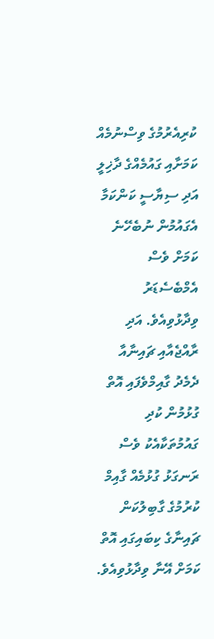ކުރިއެރުމުގެ ވިސްނުމެއް ކަމަށާއި ގައުމެއްގެ ދާޚިލީ އަދި ސިޔާސީ ކަންކަމާ އެގައުމުން ނުބެހޭނެ ކަމަށް ވެސް އެމްބެސެޑަރު ވިދާޅުވިއެވެ. އަދި ރާއްޖެއާއި ޗައިނާއާ ދެމެދު ގާއިމްވެފައި އޮތް ގުޅުމުން ކުދި ގައުމުތަކާއެކު ވެސް ރަނގަޅު ގުޅުމެއް ގާއިމް ކުރުމުގެ ގާބިލުކަން ޗައިނާގެ ކިބައިގައި އޮތް ކަމަށް އޭނާ ވިދާޅުވިއެވެ.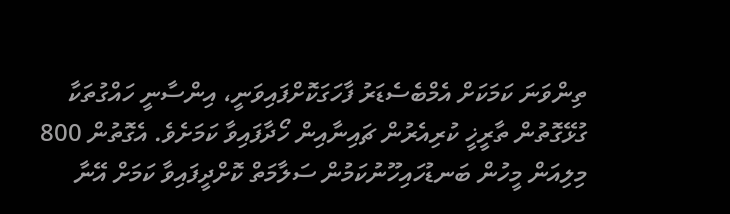ތިންވަނަ ކަމަކަށް އެމްބެސެޑަރު ފާހަގަކޮށްފައިވަނީ، އިންސާނީ ހައްގުތަކާ ގުޅޭގޮތުން ތާރީޚީ ކުރިއެރުން ޗައިނާއިން ހޯދާފައިވާ ކަމަށެވެ. އެގޮތުން 800 މިލިއަން މީހުން ބަނޑުހައިހޫނުކަމުން ސަލާމަތް ކޮށްދީފައިވާ ކަމަށް އޭނާ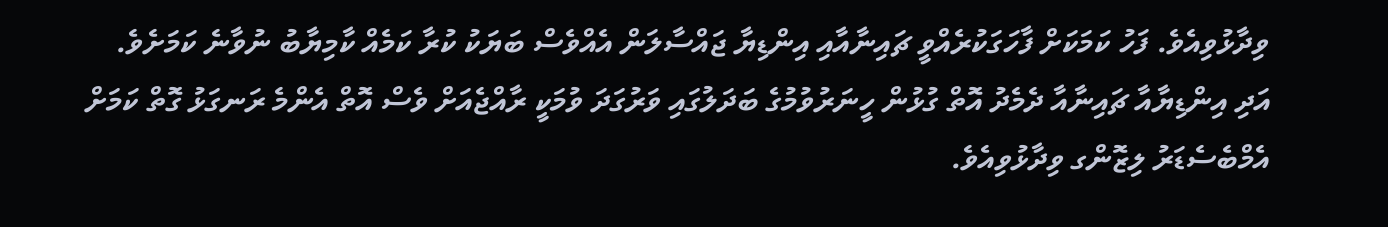ވިދާޅުވިއެވެ. ފަހު ކަމަކަށް ފާހަގަކުރެއްވީ ޗައިނާއާއި އިންޑިޔާ ޖައްސާލަން އެއްވެސް ބަޔަކު ކުރާ ކަމެއް ކާމިޔާބު ނުވާނެ ކަމަށެވެ.
އަދި އިންޑިޔާއާ ޗައިނާއާ ދެމެދު އޮތް ގުޅުން ހީނަރުވުމުގެ ބަދަލުގައި ވަރުގަދަ ވުމަކީ ރާއްޖެއަށް ވެސް އޮތް އެންމެ ރަނގަޅު ގޮތް ކަމަށް އެމްބެސެޑަރު ލިޒޮންގ ވިދާޅުވިއެވެ.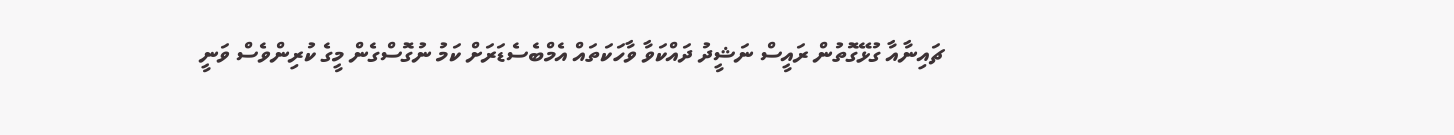ޗައިނާއާ ގުޅޭގޮތުން ރައީސް ނަޝީދު ދައްކަވާ ވާހަކަތައް އެމްބެސެޑަރަށް ކަމު ނުގޮސްގެން މީގެ ކުރިންވެސް ވަނީ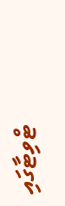ޓްވިޓާގައި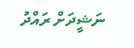ނަޝީދަށް ރައްދު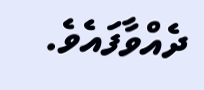ދެއްވާފައެވެ.